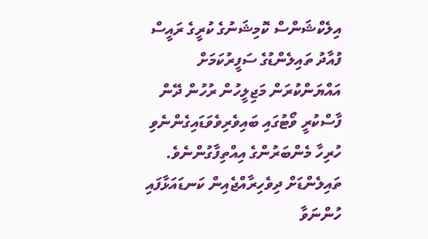އިލެކްޝަންސް ކޮމިޝަނުގެ ކުރީގެ ރައީސް ފުއާދު ތައިލެންޑުގެ ސަފީރުކަމަށް އައްޔަންކުރަން މަޖިލީހުން ރުހުން ދޭން ފާސްކުރީ ވޯޓުގައި ބައިވެރިވެވަޑައިގެންނެވި ހުރިހާ މެންބަރުންގެ އިއްތިފާގުންނެވެ.
ތައިލެންޑަށް ދިވެހިރާއްޖެއިން ކަނޑައަޅާފައި ހުންނަވާ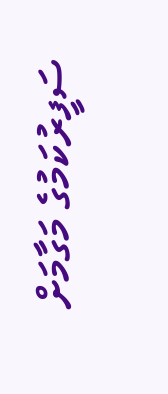ސަފީރުކަމުގެ މަގާމަށް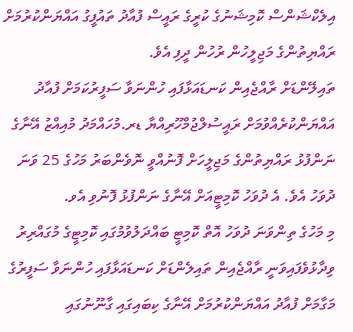އިލެކްޝަންސް ކޮމިޝަނުގެ ކުރީގެ ރައީސް ފުއާދު ތައުފީގު އައްޔަންކުރުމަށް ރައްޔިތުންގެ މަޖިލީހުން ރުހުން ދީފި އެވެ.
ތައިލޭންޑަށް ރާއްޖެއިން ކަނޑައަޅާފައި ހުންނަވާ ސަފީރުކަމަށް ފުއާދު އައްޔަންކުރެއްވުމަށް ރައީސުލްޖުމްހޫރިއްޔާ ޑރ.މުހައްމަދު މުއިއްޒު އޭނާގެ ނަންފުޅު ރައްޔިތުންގެ މަޖިލީހަށް ފޮނުއްވީ ނޮވެންބަރު މަހުގެ 25 ވަނަ ދުވަހު އެވެ. އެ ދުވަހު ކޮމިޓީއަށް އޭނާގެ ނަންފުޅު ފޮނުވި އެވ.
މި މަހުގެ ތިންވަނަ ދުވަހު އޮތް ކޮމިޓީ ބައްދަލުވުމުގައި ކޮމިޓީގެ މުގައްރިރު ވިދާޅުވެފައިވަނީ ރާއްޖެއިން ތައިލެންޑަށް ކަނޑައަޅާފައި ހުންނަވާ ސަފީރުގެ މަގާމަށް ފުއާދު އައްޔަންކުރުމަށް އޭނާގެ ކިބައިގައި ގާނޫނުގައި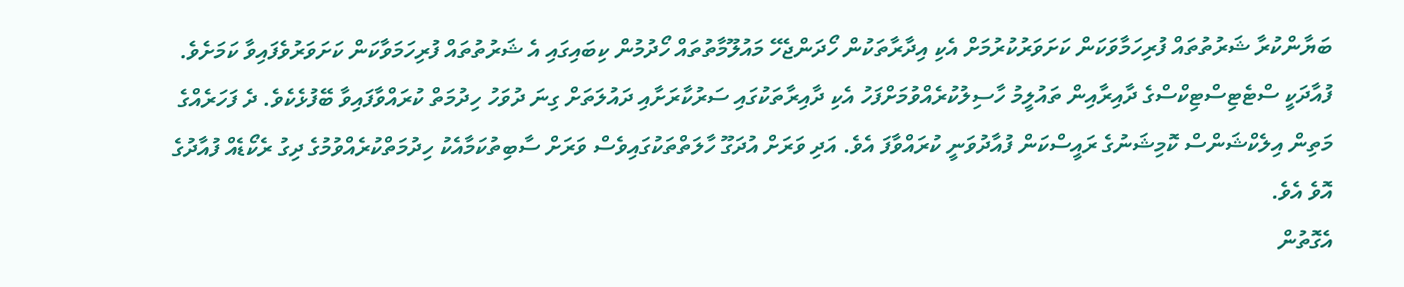ބަޔާންކުރާ ޝަރުތުތައް ފުރިހަމާވަކަން ކަށަވަރުކުރުމަށް އެކި އިދާރާތަކުން ހޯދަންޖެހޭ މައުލޫމާތުތައް ހޯދުމުން ކިބައިގައި އެ ޝަރުތުތައް ފުރިހަމަވާކަން ކަށަވަރުވެފައިވާ ކަމަށެވެ.
ފުއާދަކީ ސްޓެޓިސްޓިކްސްގެ ދާއިރާއިން ތައުލީމު ހާސިލުކުރެއްވުމަށްފަހު އެކި ދާއިރާތަކުގައި ސަރުކާރަށާއި ދައުލަތަށް ގިނަ ދުވަހު ހިދުމަތް ކުރައްވާފައިވާ ބޭފުޅެކެވެ. ދެ ފަހަރެއްގެ މަތިން އިލެކްޝަންސް ކޮމިޝަނުގެ ރައީސްކަން ފުއާދުވަނީ ކުރައްވާފަ އެވެ. އަދި ވަރަށް އުދަގޫ ހާލަތްތަކުގައިވެސް ވަރަށް ސާބިތުކަމާއެކު ހިދުމަތްކުރެއްވުމުގެ ދިގު ރެކޯޑެއް ފުއާދުގެ އޮވެ އެވެ.
އެގޮތުން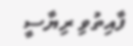ފާއިތުވި ރިޔާސީ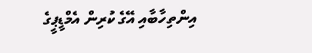އިންތިހާބާއި އޭގެ ކުރިން އެމްޑީޕީގެ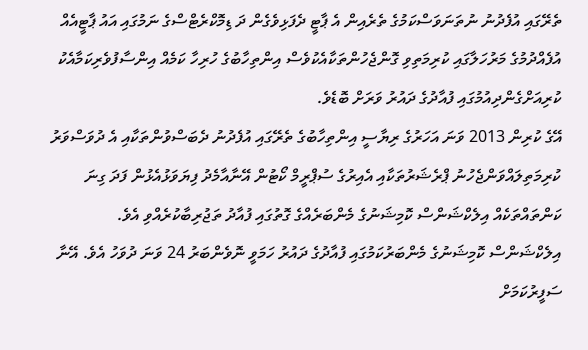ތެރޭގައި އުފެދުނު ނުތަނަވަސްކަމުގެ ތެރެއިން އެ ޕާޓީ ދެފަޅިވެގެން ދަ ޑިމޮކްރެޓްސްގެ ނަމުގައި އައު ޕާޓީއެއް އުފެއްދުމުގެ މަރުހަލާގައި ކުރިމަތިވި ގޮންޖެހުންތަކާއެކުވެސް އިންތިހާބުގެ ހުރިހާ ކަމެއް އިންސާފުވެރިކަމާއެކު ކުރިއަށްގެންދިއުމުގައި ފުއާދުގެ ދައުރު ވަރަށް ބޮޑެވެ.
އޭގެ ކުރިން 2013 ވަނަ އަހަރުގެ ރިޔާސީ އިންތިހާބުގެ ތެރޭގައި އުފެދުނު ދެބަސްވުންތަކާއި އެ ދުވަސްވަރު ކުރިމަތިލައްވަންޖެހުނު ޕްރެޝަރުތަކާއި އެއިރުގެ ސުޕްރީމް ކޯޓުން އޭނާއާމެދު ފިޔަވަޅުއެޅުން ފަދަ ގިނަ ކަންތައްތަކެއް އިލެކްޝަންސް ކޮމިޝަނުގެ މެންބަރެއްގެ ގޮތުގައި ފުއާދު ތަޖުރިބާކުރެއްވި އެވެ.
އިލެކްޝަންސް ކޮމިޝަނުގެ މެންބަރުކަމުގައި ފުއާދުގެ ދައުރު ހަމަވީ ނޮވެންބަރު 24 ވަނަ ދުވަހު އެވެ. އޭނާ ސަފީރުކަމަށް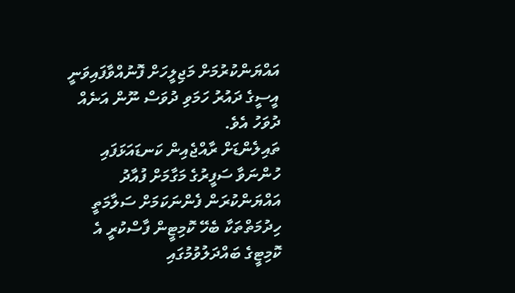އައްޔަންކުރުމަށް މަޖިލީހަށް ފޮނުއްވާފައިވަނީ އީސީގެ ދައުރު ހަމަވި ދުވަސް ނޫން އަނެއް ދުވަހު އެވެ.
ތައިލެންޑަށް ރާއްޖެއިން ކަނޑައަޅަފައި ހުންނަވާ ސަފީރުގެ މަގާމަށް ފުއާދު އައްޔަންކުރަން ފެންނަކަމަށް ސަލާމަތީ ހިދުމަތްތަކާ ބެހޭ ކޮމިޓީން ފާސްކުރީ އެ ކޮމިޓީގެ ބައްދަލުވުމުގައި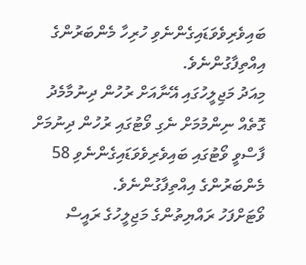ބައިވެރިވެވަޑައިގެންނެވި ހުރިހާ މެންބަރުންގެ އިއްތިފާގުންނެވެ.
މިއަދު މަޖިލީހުގައި އޭނާއަށް ރުހުން ދިނުމާމެދު ގޮތެއް ނިންމުމަށް ނެގި ވޯޓުގައި ރުހުން ދިނުމަށް ފާސްވީ ވޯޓުގައި ބައިވެރިވެވަޑައިގެންނެވި 58 މެންބަރުންގެ އިއްތިފާގުންނެވެ.
ވޯޓަށްފަހު ރައްޔިތުންގެ މަޖިލީހުގެ ރައީސް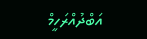އަބްދުއްރަހީމް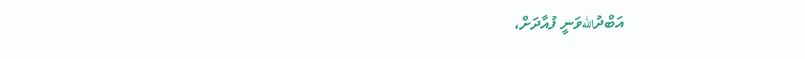އަބްދުاللهވަނީ ފުއާދަށް،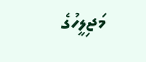މަޖިލީހުގެ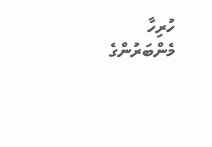ހުރިހާ މެންބަރުންގެ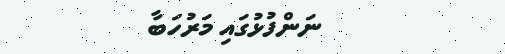ނަންފުޅުގައި މަރުހަބާ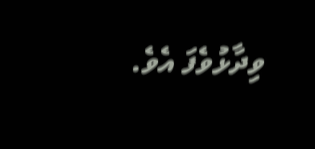ވިދާޅުވެފަ އެވެ.